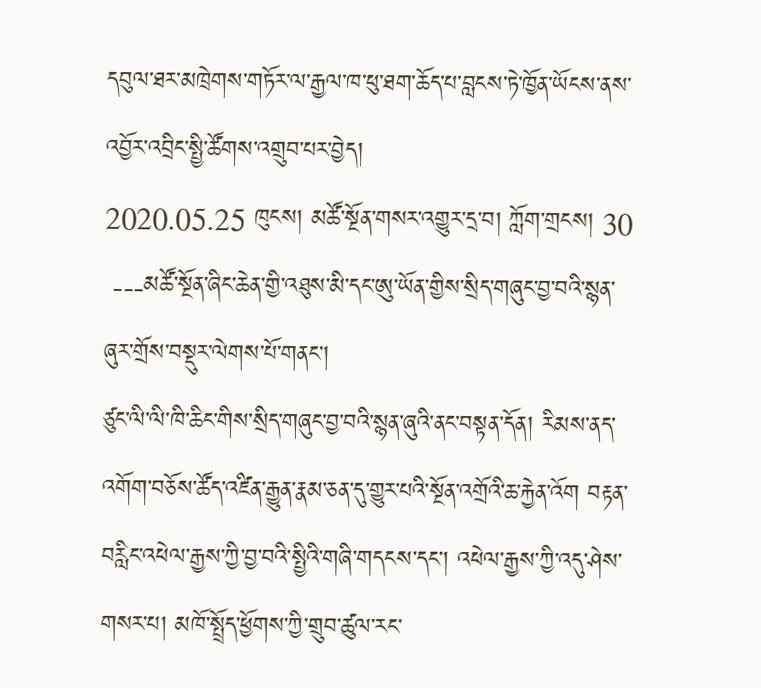དབུལ་ཐར་མཁྲེགས་གཏོར་ལ་རྒྱལ་ཁ་ཕུ་ཐག་ཆོད་པ་བླངས་ཏེ་ཁྱོན་ཡོངས་ནས་འབྱོར་འབྲིང་སྤྱི་ཚོགས་འགྲུབ་པར་བྱེད།
2020.05.25 ཁུངས། མཚོ་སྔོན་གསར་འགྱུར་དྲ་བ། ཀློག་གྲངས། 30
 ---མཚོ་སྔོན་ཞིང་ཆེན་གྱི་འཐུས་མི་དང་ཨུ་ཡོན་གྱིས་སྲིད་གཞུང་བྱ་བའི་སྙན་ཞུར་གྲོས་བསྡུར་ལེགས་པོ་གནང་།
ཙུང་ལི་ལི་ཁི་ཆིང་གིས་སྲིད་གཞུང་བྱ་བའི་སྙན་ཞུའི་ནང་བསྟན་དོན། རིམས་ནད་འགོག་བཅོས་ཚོད་འཛིན་རྒྱུན་རྣམ་ཅན་དུ་གྱུར་པའི་སྔོན་འགྲོའི་ཆ་རྐྱེན་འོག བརྟན་བརླིང་འཕེལ་རྒྱས་ཀྱི་བྱ་བའི་སྤྱིའི་གཞི་གདངས་དང་། འཕེལ་རྒྱས་ཀྱི་འདུ་ཤེས་གསར་པ། མཁོ་སྤྲོད་ཕྱོགས་ཀྱི་གྲུབ་ཚུལ་རང་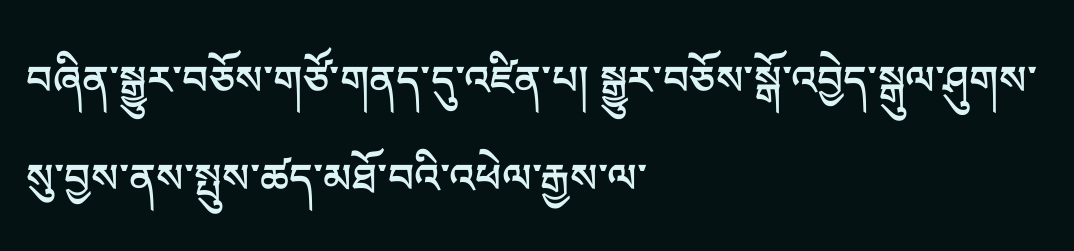བཞིན་སྒྱུར་བཅོས་གཙོ་གནད་དུ་འཛིན་པ། སྒྱུར་བཅོས་སྒོ་འབྱེད་སྒུལ་ཤུགས་སུ་བྱས་ནས་སྤུས་ཚད་མཐོ་བའི་འཕེལ་རྒྱས་ལ་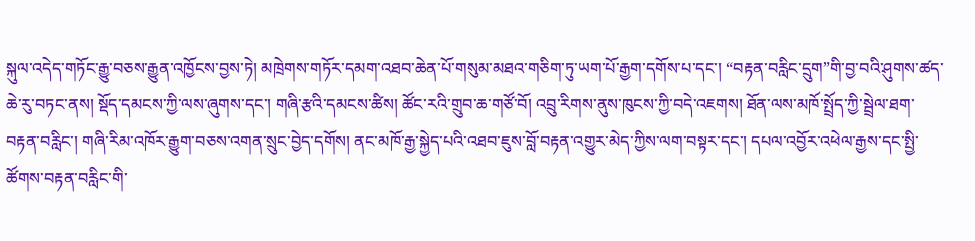སྐུལ་འདེད་གཏོང་རྒྱུ་བཅས་རྒྱུན་འཁྱོངས་བྱས་ཏེ། མཁྲེགས་གཏོར་དམག་འཐབ་ཆེན་པོ་གསུམ་མཐའ་གཅིག་ཏུ་ཡག་པོ་རྒྱག་དགོས་པ་དང་། “བརྟན་བརླིང་དྲུག”གི་བྱ་བའི་ཤུགས་ཚད་ཆེ་རུ་བཏང་ནས། སྡོད་དམངས་ཀྱི་ལས་ཞུགས་དང་། གཞི་རྩའི་དམངས་ཚིས། ཚོང་རའི་གྲུབ་ཆ་གཙོ་བོ། འབྲུ་རིགས་ནུས་ཁུངས་ཀྱི་བདེ་འཇགས། ཐོན་ལས་མཁོ་སྤྲོད་ཀྱི་སྦྲེལ་ཐག་བརྟན་བརླིང་། གཞི་རིམ་འཁོར་རྒྱུག་བཅས་འགན་སྲུང་བྱེད་དགོས། ནང་མཁོ་རྒྱ་སྐྱེད་པའི་འཐབ་ཇུས་བློ་བརྟན་འགྱུར་མེད་ཀྱིས་ལག་བསྟར་དང་། དཔལ་འབྱོར་འཕེལ་རྒྱས་དང་སྤྱི་ཚོགས་བརྟན་བརླིང་གི་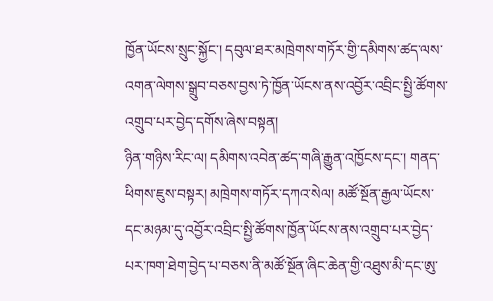ཁྱོན་ཡོངས་སྲུང་སྐྱོང་། དབུལ་ཐར་མཁྲེགས་གཏོར་གྱི་དམིགས་ཚད་ལས་འགན་ལེགས་སྒྲུབ་བཅས་བྱས་ཏེ་ཁྱོན་ཡོངས་ནས་འབྱོར་འབྲིང་སྤྱི་ཚོགས་འགྲུབ་པར་བྱེད་དགོས་ཞེས་བསྟན།
ཉིན་གཉིས་རིང་ལ། དམིགས་འབེན་ཚད་གཞི་རྒྱུན་འཁྱོངས་དང་། གནད་ཕིགས་ཇུས་བསྟར། མཁྲེགས་གཏོར་དཀའ་སེལ། མཚོ་སྔོན་རྒྱལ་ཡོངས་དང་མཉམ་དུ་འབྱོར་འབྲིང་སྤྱི་ཚོགས་ཁྱོན་ཡོངས་ནས་འགྲུབ་པར་བྱེད་པར་ཁག་ཐེག་བྱེད་པ་བཅས་ནི་མཚོ་སྔོན་ཞིང་ཆེན་གྱི་འཐུས་མི་དང་ཨུ་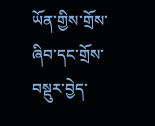ཡོན་གྱིས་གྲོས་ཞིབ་དང་གྲོས་བསྡུར་བྱེད་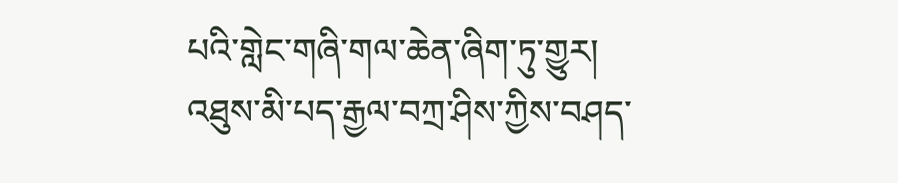པའི་གླེང་གཞི་གལ་ཆེན་ཞིག་ཏུ་གྱུར།
འཐུས་མི་པད་རྒྱལ་བཀྲ་ཤིས་ཀྱིས་བཤད་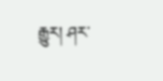རྒྱུར། ཤར་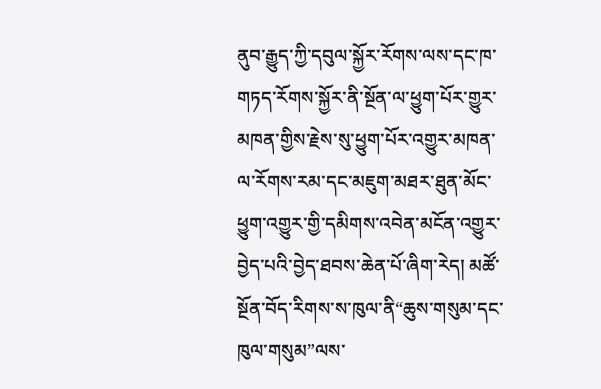ནུབ་རྒྱུད་ཀྱི་དབུལ་སྐྱོར་རོགས་ལས་དང་ཁ་གཏད་རོགས་སྐྱོར་ནི་སྔོན་ལ་ཕྱུག་པོར་གྱུར་མཁན་གྱིས་རྗེས་སུ་ཕྱུག་པོར་འགྱུར་མཁན་ལ་རོགས་རམ་དང་མཇུག་མཐར་ཐུན་མོང་ཕྱུག་འགྱུར་གྱི་དམིགས་འབེན་མངོན་འགྱུར་བྱེད་པའི་བྱེད་ཐབས་ཆེན་པོ་ཞིག་རེད། མཚོ་སྔོན་བོད་རིགས་ས་ཁུལ་ནི“ཆུས་གསུམ་དང་ཁུལ་གསུམ”ལས་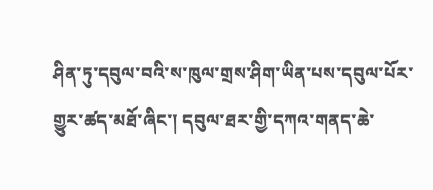ཤིན་ཏུ་དབུལ་བའི་ས་ཁུལ་གྲས་ཤིག་ཡིན་པས་དབུལ་པོར་གྱུར་ཚད་མཐོ་ཞིང་། དབུལ་ཐར་གྱི་དཀའ་གནད་ཆེ་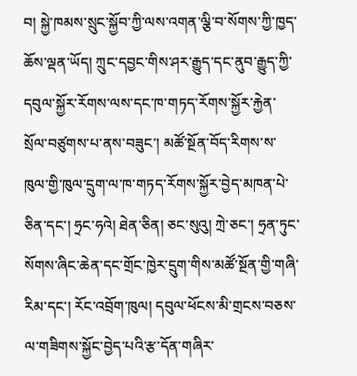བ། སྐྱེ་ཁམས་སྲུང་སྐྱོབ་ཀྱི་ལས་འགན་ལྕི་བ་སོགས་ཀྱི་ཁྱད་ཆོས་ལྡན་ཡོད། ཀྲུང་དབྱང་གིས་ཤར་རྒྱུད་དང་ནུབ་རྒྱུད་ཀྱི་དབུལ་སྐྱོར་རོགས་ལས་དང་ཁ་གཏད་རོགས་སྐྱོར་རྐྱེན་སྲོལ་བཙུགས་པ་ནས་བཟུང་། མཚོ་སྔོན་བོད་རིགས་ས་ཁུལ་གྱི་ཁུལ་དྲུག་ལ་ཁ་གཏད་རོགས་སྐྱོར་བྱེད་མཁན་པེ་ཅིན་དང་། ཧྲང་ཧའེ། ཐེན་ཅིན། ཅང་སུའུ། ཀྲེ་ཅང་། ཧྲན་ཏུང་སོགས་ཞིང་ཆེན་དང་གྲོང་ཁྱེར་དྲུག་གིས་མཚོ་སྔོན་གྱི་གཞི་རིམ་དང་། རོང་འབྲོག་ཁུལ། དབུལ་ཕོངས་མི་གྲངས་བཅས་ལ་གཟིགས་སྐྱོང་བྱེད་པའི་རྩ་དོན་གཞིར་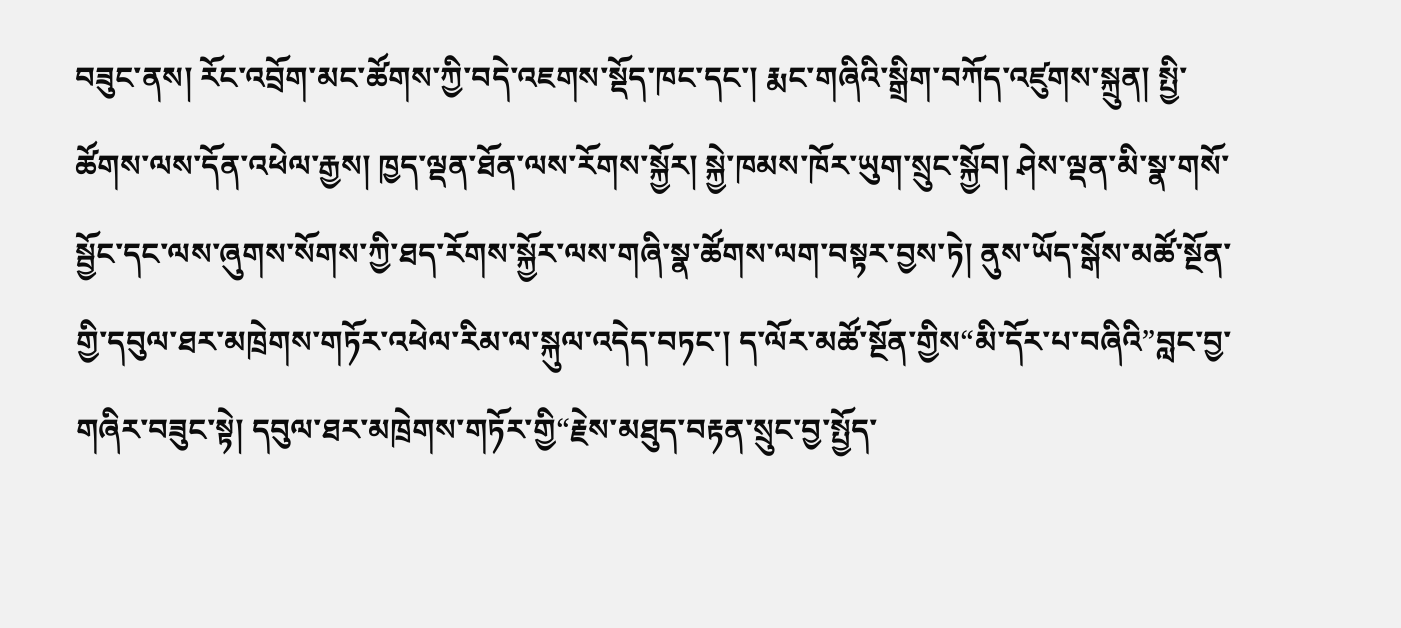བཟུང་ནས། རོང་འབྲོག་མང་ཚོགས་ཀྱི་བདེ་འཇགས་སྡོད་ཁང་དང་། རྨང་གཞིའི་སྒྲིག་བཀོད་འཛུགས་སྐྲུན། སྤྱི་ཚོགས་ལས་དོན་འཕེལ་རྒྱས། ཁྱད་ལྡན་ཐོན་ལས་རོགས་སྐྱོར། སྐྱེ་ཁམས་ཁོར་ཡུག་སྲུང་སྐྱོབ། ཤེས་ལྡན་མི་སྣ་གསོ་སྦྱོང་དང་ལས་ཞུགས་སོགས་ཀྱི་ཐད་རོགས་སྐྱོར་ལས་གཞི་སྣ་ཚོགས་ལག་བསྟར་བྱས་ཏེ། ནུས་ཡོད་སྒོས་མཚོ་སྔོན་གྱི་དབུལ་ཐར་མཁྲེགས་གཏོར་འཕེལ་རིམ་ལ་སྐུལ་འདེད་བཏང་། ད་ལོར་མཚོ་སྔོན་གྱིས“མི་དོར་པ་བཞིའི”བླང་བྱ་གཞིར་བཟུང་སྟེ། དབུལ་ཐར་མཁྲེགས་གཏོར་གྱི“རྗེས་མཐུད་བརྟན་སྲུང་བྱ་སྤྱོད་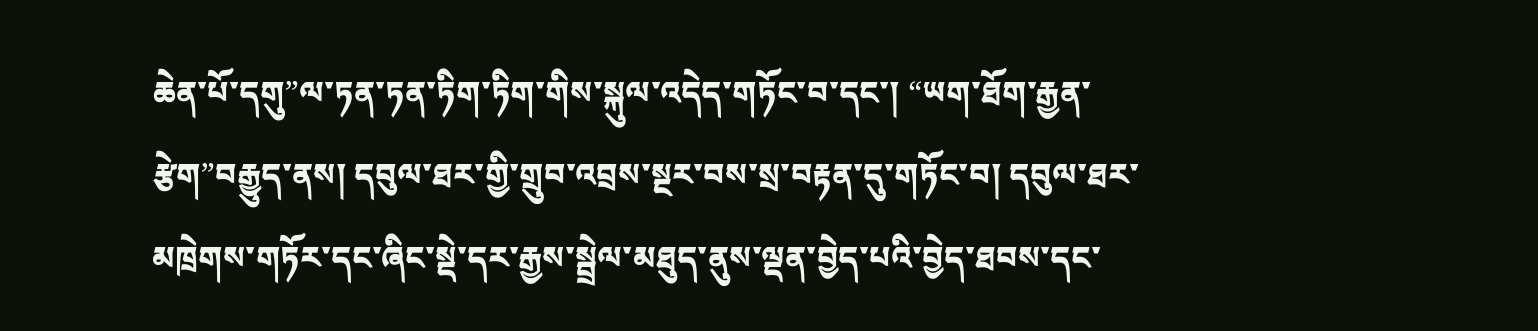ཆེན་པོ་དགུ”ལ་ཏན་ཏན་ཏིག་ཏིག་གིས་སྐུལ་འདེད་གཏོང་བ་དང་། “ཡག་ཐོག་རྒྱན་རྩེག”བརྒྱུད་ནས། དབུལ་ཐར་གྱི་གྲུབ་འབྲས་སྔར་བས་སྲ་བརྟན་དུ་གཏོང་བ། དབུལ་ཐར་མཁྲེགས་གཏོར་དང་ཞིང་སྡེ་དར་རྒྱས་སྦྲེལ་མཐུད་ནུས་ལྡན་བྱེད་པའི་བྱེད་ཐབས་དང་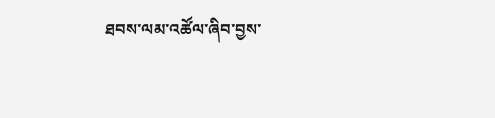ཐབས་ལམ་འཚོལ་ཞིབ་བྱས་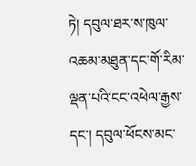ཏེ། དབུལ་ཐར་ས་ཁུལ་འཆམ་མཐུན་དང་གོ་རིམ་ལྡན་པའི་ངང་འཕེལ་རྒྱས་དང་། དབུལ་ཕོངས་མང་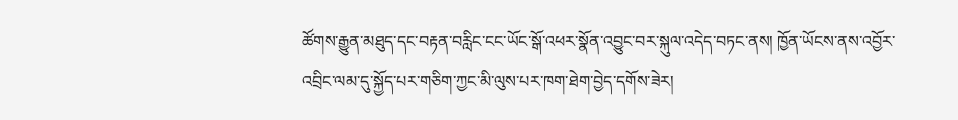ཚོགས་རྒྱུན་མཐུད་དང་བརྟན་བརླིང་ངང་ཡོང་སྒོ་འཕར་སྣོན་འབྱུང་བར་སྐུལ་འདེད་བཏང་ནས། ཁྱོན་ཡོངས་ནས་འབྱོར་འབྲིང་ལམ་དུ་སྐྱོད་པར་གཅིག་ཀྱང་མི་ལུས་པར་ཁག་ཐེག་བྱེད་དགོས་ཟེར།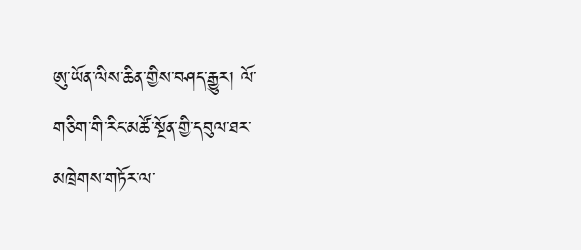ཨུ་ཡོན་ལིས་ཆིན་གྱིས་བཤད་རྒྱུར། ལོ་གཅིག་གི་རིང་མཚོ་སྔོན་གྱི་དབུལ་ཐར་མཁྲེགས་གཏོར་ལ་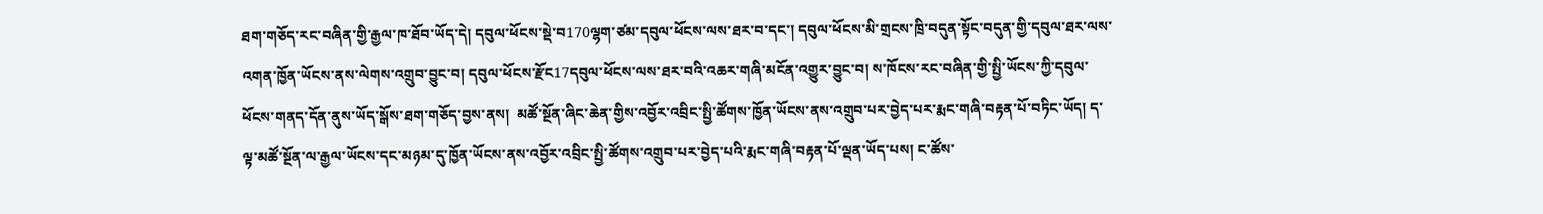ཐག་གཅོད་རང་བཞིན་གྱི་རྒྱལ་ཁ་ཐོབ་ཡོད་དེ། དབུལ་ཕོངས་སྡེ་བ170ལྷག་ཙམ་དབུལ་ཕོངས་ལས་ཐར་བ་དང་། དབུལ་ཕོངས་མི་གྲངས་ཁྲི་བདུན་སྟོང་བདུན་གྱི་དབུལ་ཐར་ལས་འགན་ཁྱོན་ཡོངས་ནས་ལེགས་འགྲུབ་བྱུང་བ། དབུལ་ཕོངས་རྫོང17དབུལ་ཕོངས་ལས་ཐར་བའི་འཆར་གཞི་མངོན་འགྱུར་བྱུང་བ། ས་ཁོངས་རང་བཞིན་གྱི་སྤྱི་ཡོངས་ཀྱི་དབུལ་ཕོངས་གནད་དོན་ནུས་ཡོད་སྒོས་ཐག་གཅོད་བྱས་ནས།  མཚོ་སྔོན་ཞིང་ཆེན་གྱིས་འབྱོར་འབྲིང་སྤྱི་ཚོགས་ཁྱོན་ཡོངས་ནས་འགྲུབ་པར་བྱེད་པར་རྨང་གཞི་བརྟན་པོ་བཏིང་ཡོད། ད་ལྟ་མཚོ་སྔོན་ལ་རྒྱལ་ཡོངས་དང་མཉམ་དུ་ཁྱོན་ཡོངས་ནས་འབྱོར་འབྲིང་སྤྱི་ཚོགས་འགྲུབ་པར་བྱེད་པའི་རྨང་གཞི་བརྟན་པོ་ལྡན་ཡོད་པས། ང་ཚོས་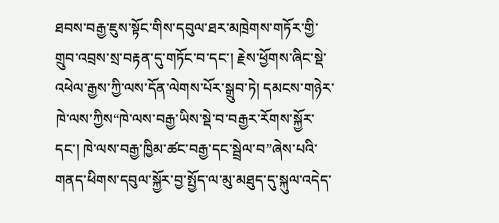ཐབས་བརྒྱ་ཇུས་སྟོང་གིས་དབུལ་ཐར་མཁྲེགས་གཏོར་གྱི་གྲུབ་འབྲས་སྲ་བརྟན་དུ་གཏོང་བ་དང་། རྗེས་ཕྱོགས་ཞིང་སྡེ་འཕེལ་རྒྱས་ཀྱི་ལས་དོན་ལེགས་པོར་སྒྲུབ་ཏེ། དམངས་གཉེར་ཁེ་ལས་ཀྱིས“ཁེ་ལས་བརྒྱ་ཡིས་སྡེ་བ་བརྒྱར་རོགས་སྐྱོར་དང་། ཁེ་ལས་བརྒྱ་ཁྱིམ་ཚང་བརྒྱ་དང་སྦྲེལ་བ”ཞེས་པའི་གནད་ཕིགས་དབུལ་སྐྱོར་བྱ་སྤྱོད་ལ་མུ་མཐུད་དུ་སྐུལ་འདེད་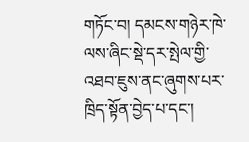གཏོང་བ། དམངས་གཉེར་ཁེ་ལས་ཞིང་སྡེ་དར་སྤེལ་གྱི་འཐབ་ཇུས་ནང་ཞུགས་པར་ཁྲིད་སྟོན་བྱེད་པ་དང་།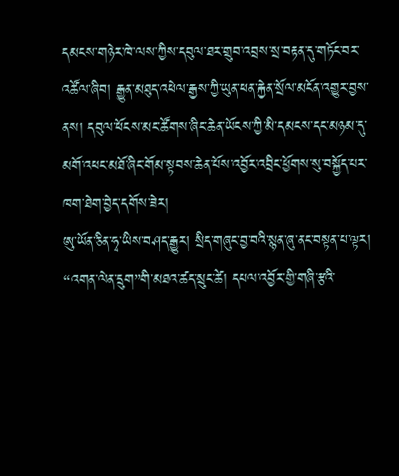དམངས་གཉེར་ཁེ་ལས་ཀྱིས་དབུལ་ཐར་གྲུབ་འབྲས་སྲ་བརྟན་དུ་གཏོང་བར་འཚོལ་ཞིབ། རྒྱུན་མཐུད་འཕེལ་རྒྱས་ཀྱི་ཡུན་ཕན་རྐྱེན་སྲོལ་མངོན་འགྱུར་བྱས་ནས། དབུལ་ཕོངས་མང་ཚོགས་ཞིང་ཆེན་ཡོངས་ཀྱི་མི་དམངས་དང་མཉམ་དུ་མགོ་འཕང་མཐོ་ཞིང་གོམ་སྟབས་ཆེན་པོས་འབྱོར་འབྲིང་ཕྱོགས་སུ་བསྐྱོད་པར་ཁག་ཐེག་བྱེད་དགོས་ཟེར།
ཨུ་ཡོན་ཅིན་ཧྭ་ཡིས་བཤད་རྒྱུར། སྲིད་གཞུང་བྱ་བའི་སྙན་ཞུ་ནང་བསྟན་པ་ལྟར། “འགན་ལེན་དྲུག”གི་མཐའ་ཚད་སྲུང་ཚེ། དཔལ་འབྱོར་གྱི་གཞི་རྩའི་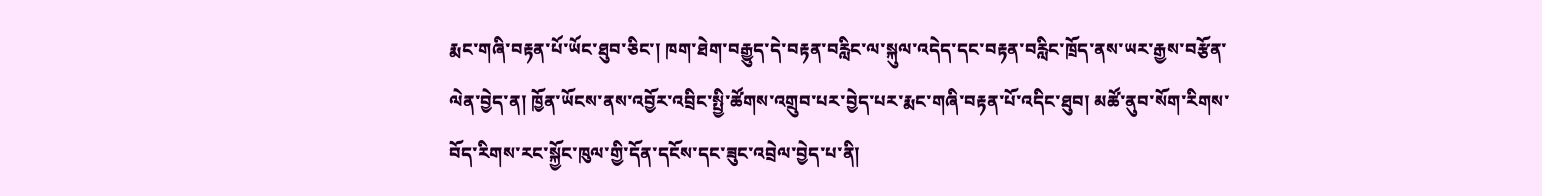རྨང་གཞི་བརྟན་པོ་ཡོང་ཐུབ་ཅིང་། ཁག་ཐེག་བརྒྱུད་དེ་བརྟན་བརླིང་ལ་སྐུལ་འདེད་དང་བརྟན་བརླིང་ཁྲོད་ནས་ཡར་རྒྱས་བརྩོན་ལེན་བྱེད་ན། ཁྱོན་ཡོངས་ནས་འབྱོར་འབྲིང་སྤྱི་ཚོགས་འགྲུབ་པར་བྱེད་པར་རྨང་གཞི་བརྟན་པོ་འདིང་ཐུབ། མཚོ་ནུབ་སོག་རིགས་བོད་རིགས་རང་སྐྱོང་ཁུལ་གྱི་དོན་དངོས་དང་ཟུང་འབྲེལ་བྱེད་པ་ནི།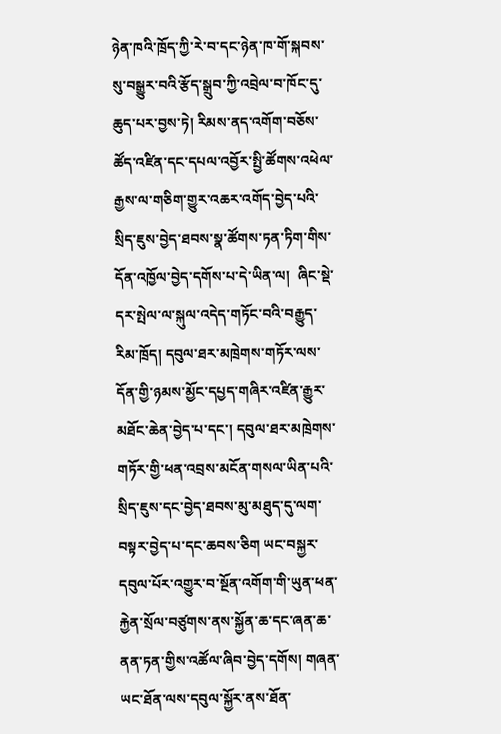ཉེན་ཁའི་ཁྲོད་ཀྱི་རེ་བ་དང་ཉེན་ཁ་གོ་སྐབས་སུ་བསྒྱུར་བའི་རྩོད་སྒྲུབ་ཀྱི་འབྲེལ་བ་ཁོང་དུ་ཆུད་པར་བྱས་ཏེ། རིམས་ནད་འགོག་བཅོས་ཚོད་འཛིན་དང་དཔལ་འབྱོར་སྤྱི་ཚོགས་འཕེལ་རྒྱས་ལ་གཅིག་གྱུར་འཆར་འགོད་བྱེད་པའི་སྲིད་ཇུས་བྱེད་ཐབས་སྣ་ཚོགས་ཏན་ཏིག་གིས་དོན་འཁྱོལ་བྱེད་དགོས་པ་དེ་ཡིན་ལ།  ཞིང་སྡེ་དར་སྤེལ་ལ་སྐུལ་འདེད་གཏོང་བའི་བརྒྱུད་རིམ་ཁྲོད། དབུལ་ཐར་མཁྲེགས་གཏོར་ལས་དོན་གྱི་ཉམས་མྱོང་དཔྱད་གཞིར་འཛིན་རྒྱུར་མཐོང་ཆེན་བྱེད་པ་དང་། དབུལ་ཐར་མཁྲེགས་གཏོར་གྱི་ཕན་འབྲས་མངོན་གསལ་ཡིན་པའི་སྲིད་ཇུས་དང་བྱེད་ཐབས་མུ་མཐུད་དུ་ལག་བསྟར་བྱེད་པ་དང་ཆབས་ཅིག ཡང་བསྐྱར་དབུལ་པོར་འགྱུར་བ་སྔོན་འགོག་གི་ཡུན་ཕན་རྐྱེན་སྲོལ་བཙུགས་ནས་སྐྱོན་ཆ་དང་ཞན་ཆ་ནན་ཏན་གྱིས་འཚོལ་ཞིབ་བྱེད་དགོས། གཞན་ཡང་ཐོན་ལས་དབུལ་སྐྱོར་ནས་ཐོན་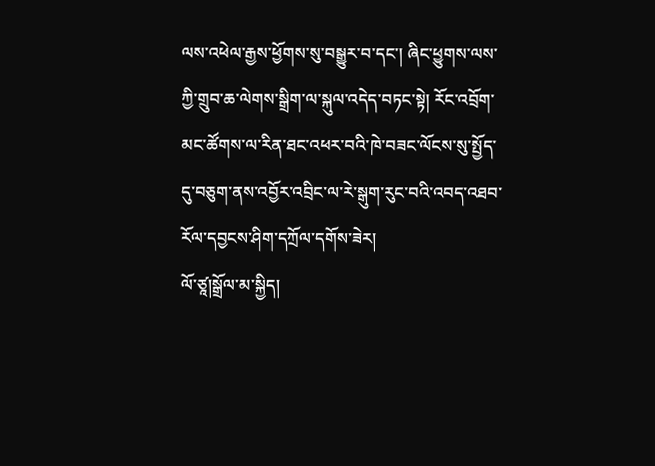ལས་འཕེལ་རྒྱས་ཕྱོགས་སུ་བསྒྱུར་བ་དང་། ཞིང་ཕྱུགས་ལས་ཀྱི་གྲུབ་ཆ་ལེགས་སྒྲིག་ལ་སྐུལ་འདེད་བཏང་སྟེ། རོང་འབྲོག་མང་ཚོགས་ལ་རིན་ཐང་འཕར་བའི་ཁེ་བཟང་ལོངས་སུ་སྤྱོད་དུ་བཅུག་ནས་འབྱོར་འབྲིང་ལ་རེ་སྒུག་རུང་བའི་འབད་འཐབ་རོལ་དབྱངས་ཤིག་དཀྲོལ་དགོས་ཟེར།
ལོ་ཙཱ།སྒྲོལ་མ་སྐྱིད།